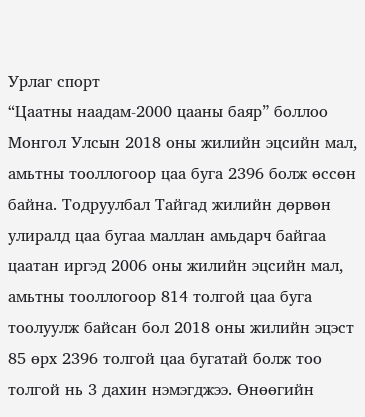Урлаг спорт
“Цаатны наадам-2000 цааны баяр” боллоо
Монгол Улсын 2018 оны жилийн эцсийн мал, амьтны тооллогоор цаа буга 2396 болж өссөн байна. Тодруулбал Тайгад жилийн дөрвөн улиралд цаа бугаа маллан амьдарч байгаа цаатан иргэд 2006 оны жилийн эцсийн мал, амьтны тооллогоор 814 толгой цаа буга тоолуулж байсан бол 2018 оны жилийн эцэст 85 өрх 2396 толгой цаа бугатай болж тоо толгой нь 3 дахин нэмэгджээ. Өнөөгийн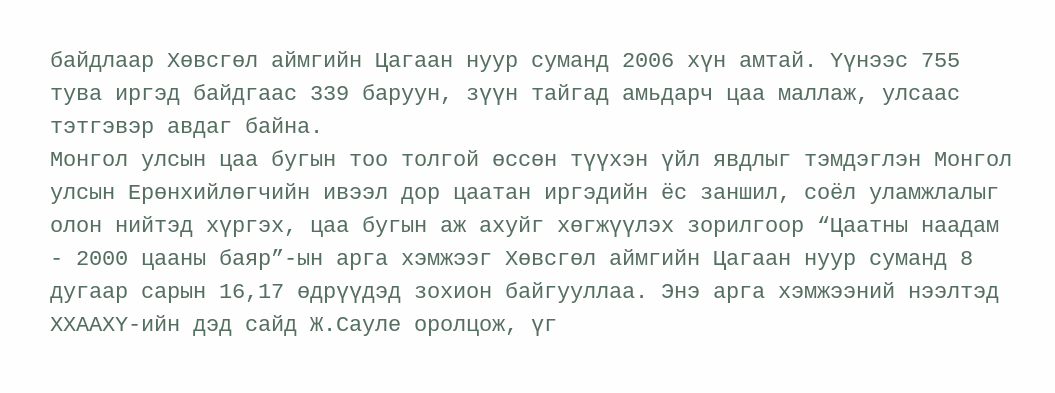байдлаар Хөвсгөл аймгийн Цагаан нуур суманд 2006 хүн амтай. Үүнээс 755 тува иргэд байдгаас 339 баруун, зүүн тайгад амьдарч цаа маллаж, улсаас тэтгэвэр авдаг байна.
Монгол улсын цаа бугын тоо толгой өссөн түүхэн үйл явдлыг тэмдэглэн Монгол улсын Ерөнхийлөгчийн ивээл дор цаатан иргэдийн ёс заншил, соёл уламжлалыг олон нийтэд хүргэх, цаа бугын аж ахуйг хөгжүүлэх зорилгоор “Цаатны наадам - 2000 цааны баяр”-ын арга хэмжээг Хөвсгөл аймгийн Цагаан нуур суманд 8 дугаар сарын 16,17 өдрүүдэд зохион байгууллаа. Энэ арга хэмжээний нээлтэд ХХААХҮ-ийн дэд сайд Ж.Сауле оролцож, үг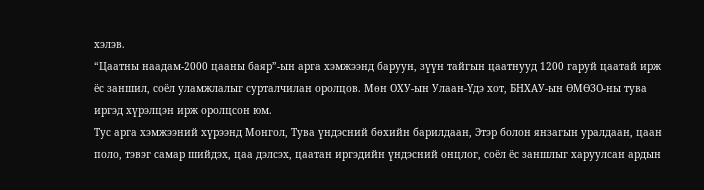хэлэв.
“Цаатны наадам-2000 цааны баяр”-ын арга хэмжээнд баруун, зүүн тайгын цаатнууд 1200 гаруй цаатай ирж ёс заншил, соёл уламжлалыг сурталчилан оролцов. Мөн ОХУ-ын Улаан-Үдэ хот, БНХАУ-ын ӨМӨЗО-ны тува иргэд хүрэлцэн ирж оролцсон юм.
Тус арга хэмжээний хүрээнд Монгол, Тува үндэсний бөхийн барилдаан, Этэр болон янзагын уралдаан, цаан поло, тэвэг самар шийдэх, цаа дэлсэх, цаатан иргэдийн үндэсний онцлог, соёл ёс заншлыг харуулсан ардын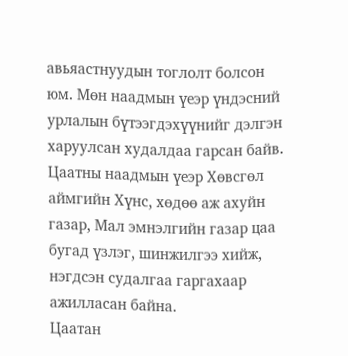авьяастнуудын тоглолт болсон юм. Мөн наадмын үеэр үндэсний урлалын бүтээгдэхүүнийг дэлгэн харуулсан худалдаа гарсан байв.
Цаатны наадмын үеэр Хөвсгөл аймгийн Хүнс, хөдөө аж ахуйн газар, Мал эмнэлгийн газар цаа бугад үзлэг, шинжилгээ хийж, нэгдсэн судалгаа гаргахаар ажилласан байна.
Цаатан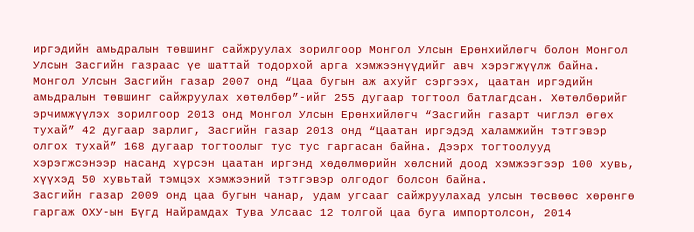иргэдийн амьдралын төвшинг сайжруулах зорилгоор Монгол Улсын Ерөнхийлөгч болон Монгол Улсын Засгийн газраас үе шаттай тодорхой арга хэмжээнүүдийг авч хэрэгжүүлж байна. Монгол Улсын Засгийн газар 2007 онд “Цаа бугын аж ахуйг сэргээх, цаатан иргэдийн амьдралын төвшинг сайжруулах хөтөлбөр”-ийг 255 дугаар тогтоол батлагдсан. Хөтөлбөрийг эрчимжүүлэх зорилгоор 2013 онд Монгол Улсын Ерөнхийлөгч “Засгийн газарт чиглэл өгөх тухай” 42 дугаар зарлиг, Засгийн газар 2013 онд “Цаатан иргэдэд халамжийн тэтгэвэр олгох тухай” 168 дугаар тогтоолыг тус тус гаргасан байна. Дээрх тогтоолууд хэрэгжсэнээр насанд хүрсэн цаатан иргэнд хөдөлмөрийн хөлсний доод хэмжээгээр 100 хувь, хүүхэд 50 хувьтай тэмцэх хэмжээний тэтгэвэр олгодог болсон байна.
Засгийн газар 2009 онд цаа бугын чанар, удам угсааг сайжруулахад улсын төсвөөс хөрөнгө гаргаж ОХУ-ын Бүгд Найрамдах Тува Улсаас 12 толгой цаа буга импортолсон, 2014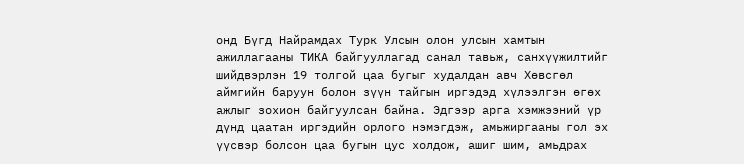онд Бүгд Найрамдах Турк Улсын олон улсын хамтын ажиллагааны ТИКА байгууллагад санал тавьж, санхүүжилтийг шийдвэрлэн 19 толгой цаа бугыг худалдан авч Хөвсгөл аймгийн баруун болон зүүн тайгын иргэдэд хүлээлгэн өгөх ажлыг зохион байгуулсан байна. Эдгээр арга хэмжээний үр дүнд цаатан иргэдийн орлого нэмэгдэж, амьжиргааны гол эх үүсвэр болсон цаа бугын цус холдож, ашиг шим, амьдрах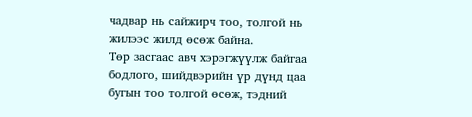чадвар нь сайжирч тоо, толгой нь жилээс жилд өсөж байна.
Төр засгаас авч хэрэгжүүлж байгаа бодлого, шийдвэрийн үр дүнд цаа бугын тоо толгой өсөж, тэдний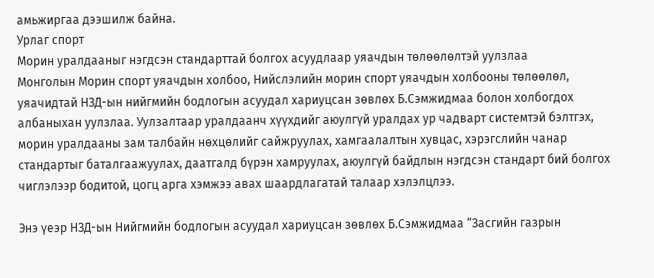амьжиргаа дээшилж байна.
Урлаг спорт
Морин уралдааныг нэгдсэн стандарттай болгох асуудлаар уяачдын төлөөлөлтэй уулзлаа
Монголын Морин спорт уяачдын холбоо, Нийслэлийн морин спорт уяачдын холбооны төлөөлөл, уяачидтай НЗД-ын нийгмийн бодлогын асуудал хариуцсан зөвлөх Б.Сэмжидмаа болон холбогдох албаныхан уулзлаа. Уулзалтаар уралдаанч хүүхдийг аюулгүй уралдах ур чадварт системтэй бэлтгэх, морин уралдааны зам талбайн нөхцөлийг сайжруулах, хамгаалалтын хувцас, хэрэгслийн чанар стандартыг баталгаажуулах, даатгалд бүрэн хамруулах, аюулгүй байдлын нэгдсэн стандарт бий болгох чиглэлээр бодитой, цогц арга хэмжээ авах шаардлагатай талаар хэлэлцлээ.

Энэ үеэр НЗД-ын Нийгмийн бодлогын асуудал хариуцсан зөвлөх Б.Сэмжидмаа “Засгийн газрын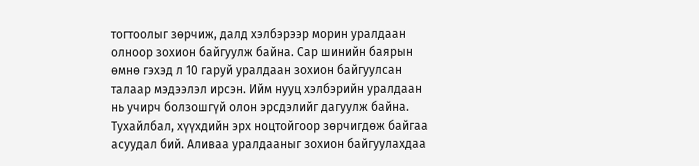тогтоолыг зөрчиж, далд хэлбэрээр морин уралдаан олноор зохион байгуулж байна. Сар шинийн баярын өмнө гэхэд л 10 гаруй уралдаан зохион байгуулсан талаар мэдээлэл ирсэн. Ийм нууц хэлбэрийн уралдаан нь учирч болзошгүй олон эрсдэлийг дагуулж байна. Тухайлбал, хүүхдийн эрх ноцтойгоор зөрчигдөж байгаа асуудал бий. Аливаа уралдааныг зохион байгуулахдаа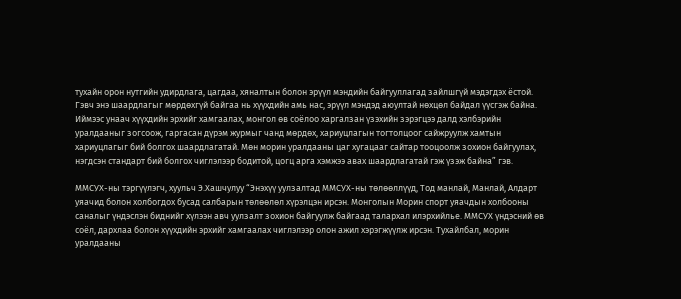тухайн орон нутгийн удирдлага, цагдаа, хяналтын болон эрүүл мэндийн байгууллагад зайлшгүй мэдэгдэх ёстой. Гэвч энэ шаардлагыг мөрдөхгүй байгаа нь хүүхдийн амь нас, эрүүл мэндэд аюултай нөхцөл байдал үүсгэж байна. Иймээс унаач хүүхдийн эрхийг хамгаалах, монгол өв соёлоо харгалзан үзэхийн зэрэгцээ далд хэлбэрийн уралдааныг зогсоож, гаргасан дүрэм журмыг чанд мөрдөх, хариуцлагын тогтолцоог сайжруулж хамтын хариуцлагыг бий болгох шаардлагатай. Мөн морин уралдааны цаг хугацааг сайтар тооцоолж зохион байгуулах, нэгдсэн стандарт бий болгох чиглэлээр бодитой, цогц арга хэмжээ авах шаардлагатай гэж үзэж байна” гэв.

ММСУХ-ны тэргүүлэгч, хуульч Э.Хашчулуу “Энэхүү уулзалтад ММСУХ-ны төлөөллүүд, Тод манлай, Манлай, Алдарт уяачид болон холбогдох бусад салбарын төлөөлөл хүрэлцэн ирсэн. Монголын Морин спорт уяачдын холбооны саналыг үндэслэн биднийг хүлээн авч уулзалт зохион байгуулж байгаад талархал илэрхийлье. ММСУХ үндэсний өв соёл, дархлаа болон хүүхдийн эрхийг хамгаалах чиглэлээр олон ажил хэрэгжүүлж ирсэн. Тухайлбал, морин уралдааны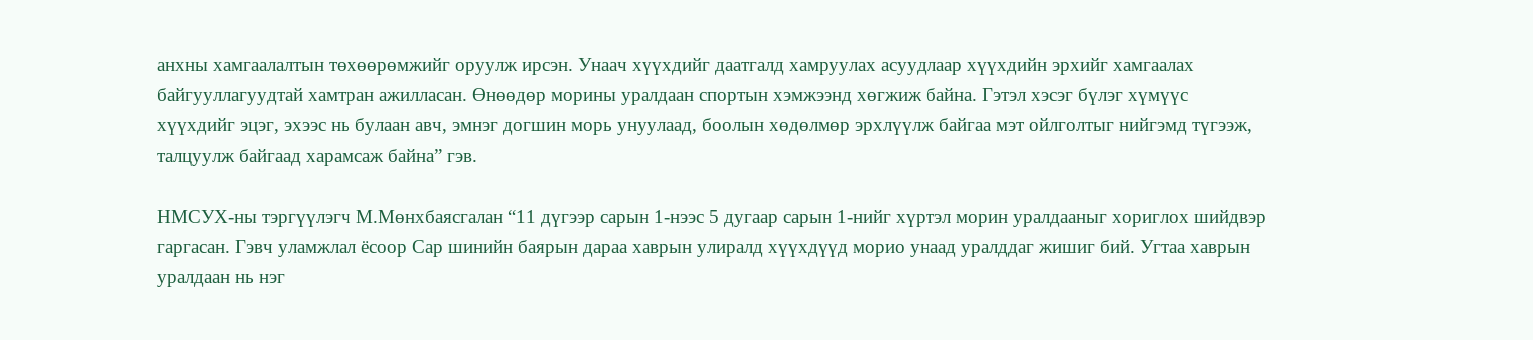анхны хамгаалалтын төхөөрөмжийг оруулж ирсэн. Унаач хүүхдийг даатгалд хамруулах асуудлаар хүүхдийн эрхийг хамгаалах байгууллагуудтай хамтран ажилласан. Өнөөдөр морины уралдаан спортын хэмжээнд хөгжиж байна. Гэтэл хэсэг бүлэг хүмүүс хүүхдийг эцэг, эхээс нь булаан авч, эмнэг догшин морь унуулаад, боолын хөдөлмөр эрхлүүлж байгаа мэт ойлголтыг нийгэмд түгээж, талцуулж байгаад харамсаж байна” гэв.

НМСУХ-ны тэргүүлэгч М.Мөнхбаясгалан “11 дүгээр сарын 1-нээс 5 дугаар сарын 1-нийг хүртэл морин уралдааныг хориглох шийдвэр гаргасан. Гэвч уламжлал ёсоор Сар шинийн баярын дараа хаврын улиралд хүүхдүүд морио унаад уралддаг жишиг бий. Угтаа хаврын уралдаан нь нэг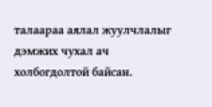талаараа аялал жуулчлалыг дэмжих чухал ач холбогдолтой байсан.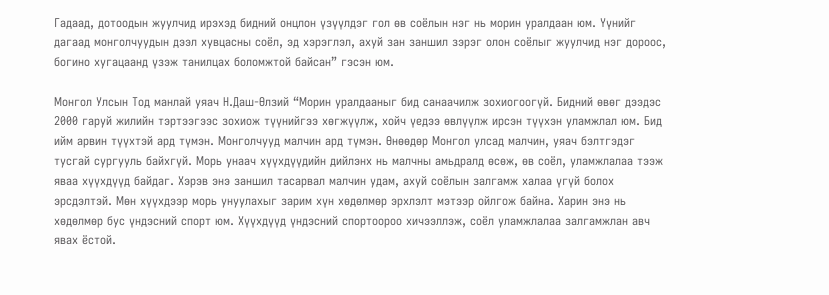Гадаад, дотоодын жуулчид ирэхэд бидний онцлон үзүүлдэг гол өв соёлын нэг нь морин уралдаан юм. Үүнийг дагаад монголчуудын дээл хувцасны соёл, эд хэрэглэл, ахуй зан заншил зэрэг олон соёлыг жуулчид нэг дороос, богино хугацаанд үзэж танилцах боломжтой байсан” гэсэн юм.

Монгол Улсын Тод манлай уяач Н.Даш-Өлзий “Морин уралдааныг бид санаачилж зохиогоогүй. Бидний өвөг дээдэс 2000 гаруй жилийн тэртээгээс зохиож түүнийгээ хөгжүүлж, хойч үедээ өвлүүлж ирсэн түүхэн уламжлал юм. Бид ийм арвин түүхтэй ард түмэн. Монголчууд малчин ард түмэн. Өнөөдөр Монгол улсад малчин, уяач бэлтгэдэг тусгай сургууль байхгүй. Морь унаач хүүхдүүдийн дийлэнх нь малчны амьдралд өсөж, өв соёл, уламжлалаа тээж яваа хүүхдүүд байдаг. Хэрэв энэ заншил тасарвал малчин удам, ахуй соёлын залгамж халаа үгүй болох эрсдэлтэй. Мөн хүүхдээр морь унуулахыг зарим хүн хөдөлмөр эрхлэлт мэтээр ойлгож байна. Харин энэ нь хөдөлмөр бус үндэсний спорт юм. Хүүхдүүд үндэсний спортоороо хичээллэж, соёл уламжлалаа залгамжлан авч явах ёстой.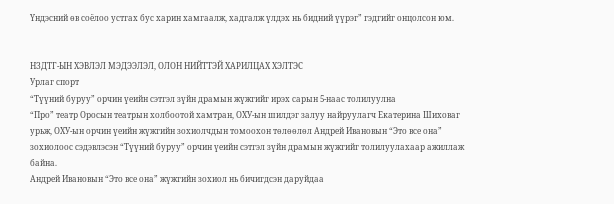Үндэсний өв соёлоо устгах бус харин хамгаалж, хадгалж үлдэх нь бидний үүрэг” гэдгийг онцолсон юм.


НЗДТГ-ЫН ХЭВЛЭЛ МЭДЭЭЛЭЛ, ОЛОН НИЙТТЭЙ ХАРИЛЦАХ ХЭЛТЭС
Урлаг спорт
“Түүний буруу” орчин үеийн сэтгэл зүйн драмын жүжгийг ирэх сарын 5-наас толилуулна
“Про” театр Оросын театрын холбоотой хамтран, ОХУ-ын шилдэг залуу найруулагч Екатерина Шиховаг урьж, ОХУ-ын орчин үеийн жүжгийн зохиолчдын томоохон төлөөлөл Андрей Ивановын “Это все она” зохиолоос сэдэвлэсэн “Түүний буруу” орчин үеийн сэтгэл зүйн драмын жүжгийг толилуулахаар ажиллаж байна.
Андрей Ивановын “Это все она” жүжгийн зохиол нь бичигдсэн даруйдаа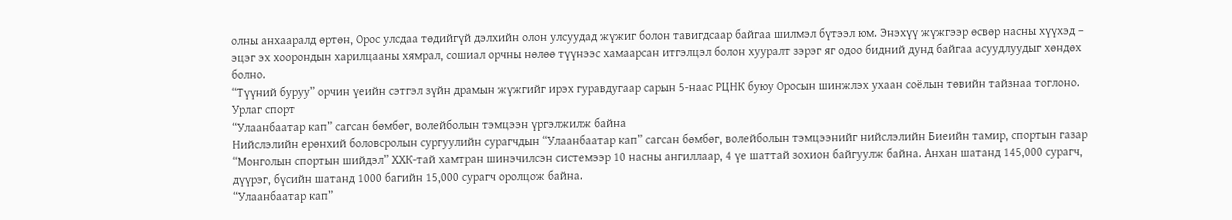олны анхааралд өртөн, Орос улсдаа төдийгүй дэлхийн олон улсуудад жүжиг болон тавигдсаар байгаа шилмэл бүтээл юм. Энэхүү жүжгээр өсвөр насны хүүхэд – эцэг эх хоорондын харилцааны хямрал, сошиал орчны нөлөө түүнээс хамаарсан итгэлцэл болон хууралт зэрэг яг одоо бидний дунд байгаа асуудлуудыг хөндөх болно.
“Түүний буруу” орчин үеийн сэтгэл зүйн драмын жүжгийг ирэх гуравдугаар сарын 5-наас РЦНК буюу Оросын шинжлэх ухаан соёлын төвийн тайзнаа тоглоно.
Урлаг спорт
“Улаанбаатар кап” сагсан бөмбөг, волейболын тэмцээн үргэлжилж байна
Нийслэлийн ерөнхий боловсролын сургуулийн сурагчдын “Улаанбаатар кап” сагсан бөмбөг, волейболын тэмцээнийг нийслэлийн Биеийн тамир, спортын газар “Монголын спортын шийдэл” ХХК-тай хамтран шинэчилсэн системээр 10 насны ангиллаар, 4 үе шаттай зохион байгуулж байна. Анхан шатанд 145,000 сурагч, дүүрэг, бүсийн шатанд 1000 багийн 15,000 сурагч оролцож байна.
“Улаанбаатар кап”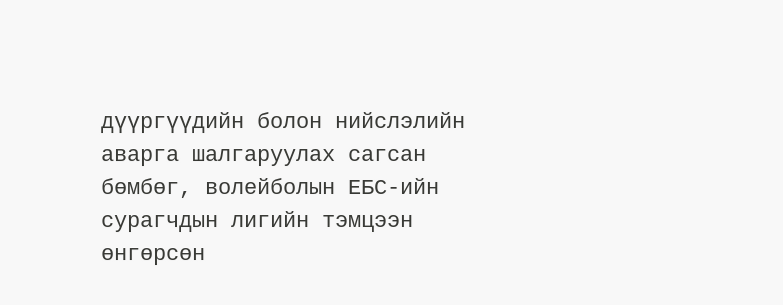дүүргүүдийн болон нийслэлийн аварга шалгаруулах сагсан бөмбөг, волейболын ЕБС-ийн сурагчдын лигийн тэмцээн өнгөрсөн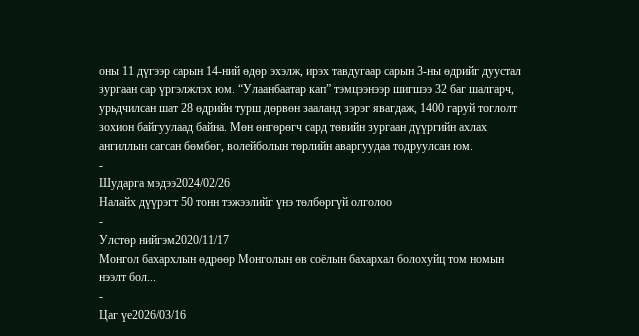оны 11 дүгээр сарын 14-ний өдөр эхэлж, ирэх тавдугаар сарын 3-ны өдрийг дуустал зургаан сар үргэлжлэх юм. “Улаанбаатар кап” тэмцээнээр шигшээ 32 баг шалгарч, урьдчилсан шат 28 өдрийн турш дөрвөн зааланд зэрэг явагдаж, 1400 гаруй тоглолт зохион байгуулаад байна. Мөн өнгөрөгч сард төвийн зургаан дүүргийн ахлах ангиллын сагсан бөмбөг, волейболын төрлийн аваргуудаа тодруулсан юм.
-
Шударга мэдээ2024/02/26
Налайх дүүрэгт 50 тонн тэжээлийг үнэ төлбөргүй олголоо
-
Улстөр нийгэм2020/11/17
Монгол бахархлын өдрөөр Монголын өв соёлын бахархал болохуйц том номын нээлт бол...
-
Цаг үе2026/03/16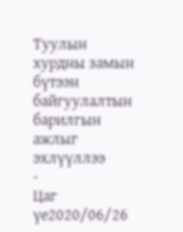Туулын хурдны замын бүтээн байгуулалтын барилгын ажлыг эхлүүллээ
-
Цаг үе2020/06/26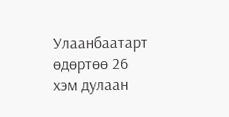Улаанбаатарт өдөртөө 26 хэм дулаан